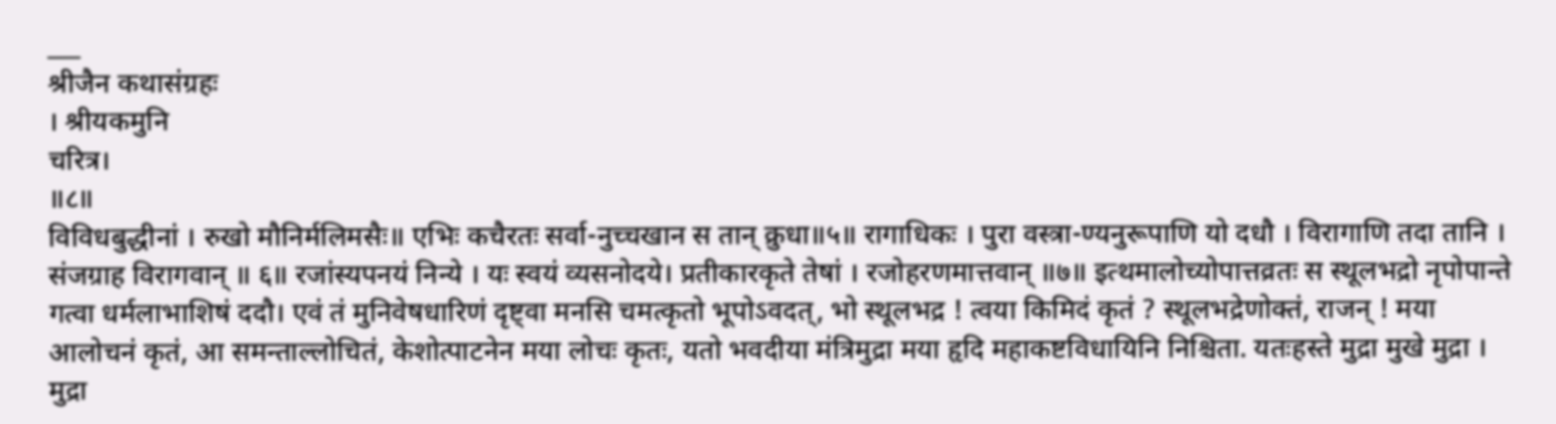___
श्रीजैन कथासंग्रहः
। श्रीयकमुनि
चरित्र।
॥८॥
विविधबुद्धीनां । रुखो मौनिर्मलिमसैः॥ एभिः कचैरतः सर्वा-नुच्चखान स तान् क्रुधा॥५॥ रागाधिकः । पुरा वस्त्रा-ण्यनुरूपाणि यो दधौ । विरागाणि तदा तानि । संजग्राह विरागवान् ॥ ६॥ रजांस्यपनयं निन्ये । यः स्वयं व्यसनोदये। प्रतीकारकृते तेषां । रजोहरणमात्तवान् ॥७॥ इत्थमालोच्योपात्तव्रतः स स्थूलभद्रो नृपोपान्ते गत्वा धर्मलाभाशिषं ददौ। एवं तं मुनिवेषधारिणं दृष्ट्वा मनसि चमत्कृतो भूपोऽवदत्, भो स्थूलभद्र ! त्वया किमिदं कृतं ? स्थूलभद्रेणोक्तं, राजन् ! मया आलोचनं कृतं, आ समन्ताल्लोचितं, केशोत्पाटनेन मया लोचः कृतः, यतो भवदीया मंत्रिमुद्रा मया हृदि महाकष्टविधायिनि निश्चिता. यतःहस्ते मुद्रा मुखे मुद्रा । मुद्रा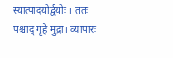स्यात्पादयोर्द्वयोः । ततः पश्चाद् गृहे मुद्रा। व्यापारः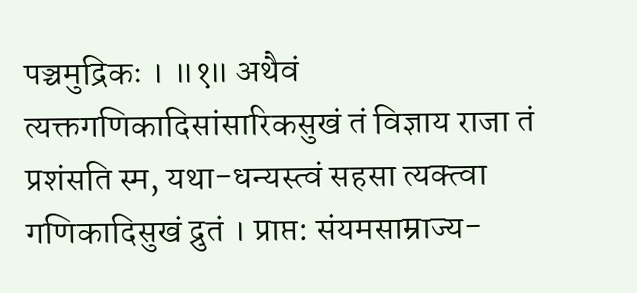पञ्चमुद्रिकः । ॥१॥ अथैवं त्यक्तगणिकादिसांसारिकसुखं तं विज्ञाय राजा तं प्रशंसति स्म, यथा-धन्यस्त्वं सहसा त्यक्त्वा गणिकादिसुखं द्रुतं । प्राप्त: संयमसाम्राज्य-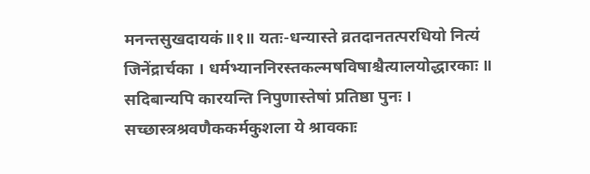मनन्तसुखदायकं॥१॥ यतः-धन्यास्ते व्रतदानतत्परधियो नित्यं जिनेंद्रार्चका । धर्मभ्याननिरस्तकल्मषविषाश्चैत्यालयोद्धारकाः ॥ सदिबान्यपि कारयन्ति निपुणास्तेषां प्रतिष्ठा पुनः । सच्छास्त्रश्रवणैककर्मकुशला ये श्रावकाः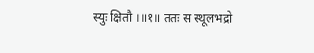स्युः क्षितौ ।॥१॥ ततः स स्थूलभद्रो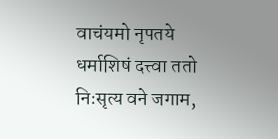वाचंयमो नृपतये धर्माशिषं दत्त्वा ततो निःसृत्य वने जगाम,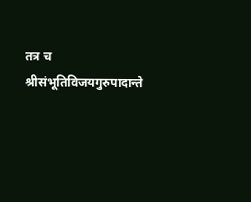तत्र च श्रीसंभूतिविजयगुरुपादान्ते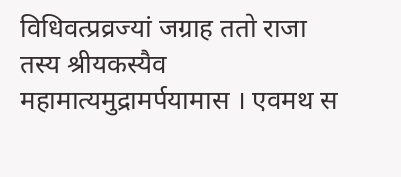विधिवत्प्रव्रज्यां जग्राह ततो राजा तस्य श्रीयकस्यैव महामात्यमुद्रामर्पयामास । एवमथ स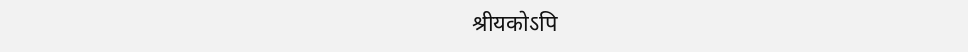श्रीयकोऽपि